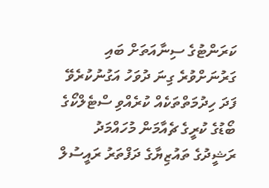ކަރަންޓުގެ ސިނާއަތަށް ބައި ގަރުނަށްވުރެ ގިނަ ދުވަހު އަގުނުކުރެވޭ ފަދަ ހިދުމަތްތަކެއް ކުރެއްވި ސްޓެލްކޯގެ ބޯޑުގެ ކުރީގެ ޗެއާމަން މުހައްމަދު ރަޝީދުގެ ތައުޒިޔާގެ ދަފްތަރު ރައީސުލް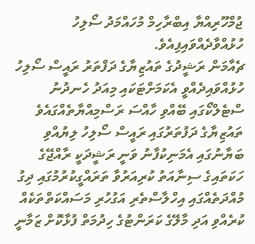ޖުމްހޫރިއްޔާ އިބްރާހިމް މުހައްމަދު ސޯލިހު ހުޅުއްވާދެއްވައިފިއެވެ.
ޗެއާމަން ރަޝީދުގެ ތައުޒިޔާގެ ދަފްތަރު ރައީސް ސޯލިހު ހުޅުއްވައިދެއްވީ އެކަމަށްޓަކައި މިއަދު ހެނދުނު ސްޓެލްކޯގައި ބޭއްވި ހާއްސަ ރަސްމިއްޔާތެއްގައެވެ
ތައުޒިޔާގެ ދަފުތަރުގައި ރައީސް ސޯލިހު ލިޔުއްވި ބަޔާނުގައި އެމަނިކުފާނު ވަނީ ރަޝީދަކީ ރާއްޖޭގެ ހަކަތައިގެ ސިނާއަތު ކުރިއަރުވާ ތަރައްގީކުރުމުގައި ދިގު މުއްދަތެއްގައި އިހްލާސްތެރި އަގުހުރި މަސައްކަތްތަކެއް ކުރެއްވި އަދި މާލޭގެ ކަރަންޓުގެ ހިދުމަތް ފުޅާކޮށް ޒަމާނީ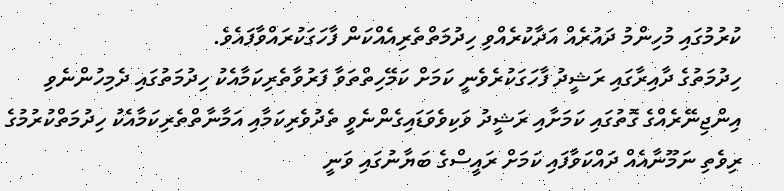ކުރުމުގައި މުހިންމު ދައުރެއް އަދާކުރެއްވި ހިދުމަތްތެރިއެއްކަން ފާހަގަކުރައްވާފައެވެ.
ހިދުމަތުގެ ދާއިރާގައި ރަޝީދު ފާހަގަކުރެވެނީ ކަމަށް ކަމޭހިތްތަވާ ފަރުވާތެރިކަމާއެކު ހިދުމަތުގައި ދެމިހުންނެވި އިންޖިނޭރެއްގެ ގޮތުގައި ކަމަށާއި ރަޝީދު ވަކިވެވަޑައިގެންނެވީ ތެދުވެރިކަމާއި އަމާނާތްތެރިކަމާއެކު ހިދުމަތްކުރުމުގެ ރިވެތި ނަމޫނާއެއް ދައްކަވާފައި ކަމަށް ރައީސްގެ ބަޔާނުގައި ވަނީ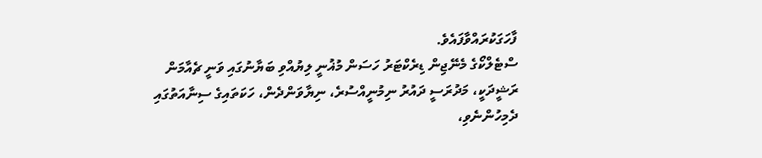ފާހަގަކުރައްވާފައެވެ.
ސްޓެލްކޯގެ މެނޭޖިން ޑިރެކްޓަރު ހަސަން މުޣުނީ ލިޔުއްވި ބަޔާނުގައި ވަނީ ޗެއާމަން ރަޝީދަކީ، މަދުރަސީ ދައުރު ނިމުނީއްސުރެ، ނިޔާވަންދެން، ހަކަތައިގެ ސިނާއަތުގައި ދެމިހުންނެވި،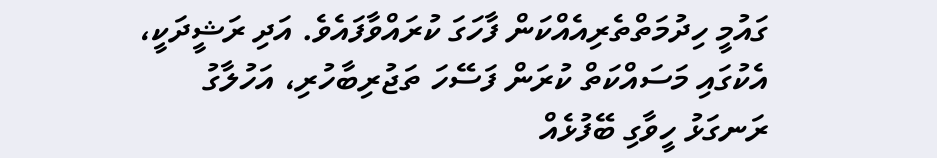ގައުމީ ހިދުމަތްތެރިއެއްކަން ފާހަގަ ކުރައްވާފައެވެ. އަދި ރަޝީދަކީ، އެކުގައި މަސައްކަތް ކުރަން ފަސޭހަ ތަޖުރިބާހުރި، އަހުލާގު ރަނގަޅު ހީވާގި ބޭފުޅެއް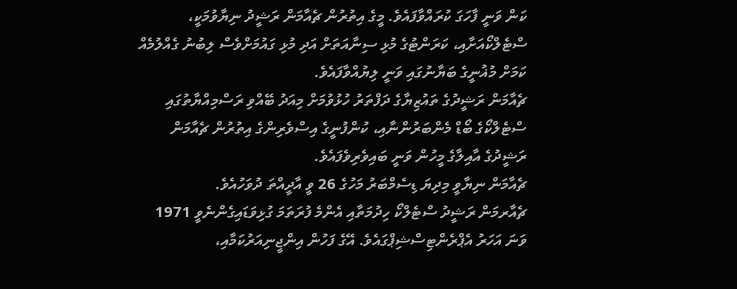ކަން ވަނީ ފާހަގަ ކުރައްވާފައެވެ. މީގެ އިތުރުން ޗެއާމަން ރަޝީދު ނިޔާވުމަކީ، ސްޓެލްކޯއަށާއި، ކަރަންޓުގެ މުޅި ސިނާއަތަށް އަދި މުޅި ގައުމަށްވެސް ލިބުނު ގެއްލުމެއް ކަމަށް މުޣުނީގެ ބަޔާނުގައި ވަނީ ލިޔުއްވާފައެވެ.
ޗެއާމަން ރަޝީދުގެ ތައުޒިޔާގެ ދަފްތަރު ހުޅުވުމަށް މިއަދު ބޭއްވި ރަސްމިއްޔާތުގައި ސްޓެލްކޯގެ ބޯޑް މެންބަރުންނާއި، ކުންފުނީގެ އިސްވެރިންގެ އިތުރުން ޗެއާމަން ރަޝީދުގެ އާއިލާގެ މީހުން ވަނީ ބައިވެރިވެފައެވެ.
ޗެއާމަން ނިޔާވީ މިދިޔަ ޑިސެމްބަރު މަހުގެ 26 ވީ އާދީއްތަ ދުވަހުއެވެ.
ޗެއާރމަން ރަޝީދު ސްޓެލްކޯ ހިދުމަތާއި އެންމެ ފުރަތަމަ ގުޅިވަޑައިގެންނެވީ 1971 ވަނަ އަހަރު އެޕްރެންޓިސްޝިޕްގައެވެ. އޭގެ ފަހުން އިންޖީނިއަރުކަމާއި،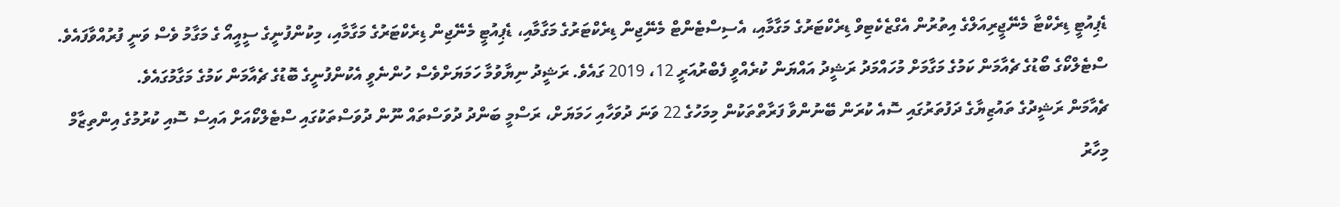ޑެޕިއުޓީ ޑިރެކްޓާ މެނޭޖީރިއަލްގެ އިތުރުން އެގްޒެކެޓިވް ޑިރެކްޓަރުގެ މަގާމާއި، އެސިސްޓެންޓް މެނޭޖިން ޑިރެކްޓަރުގެ މަގާމާއި، ޑެޕިއުޓީ މެނޭޖިން ޑިރެކްޓަރުގެ މަގާމާއި، މިކުންފުނީގެ ސީއީއޯ ގެ މަގާމު ވެސް ވަނީ ފުރުއްވާފައެވެ.
ސްޓެލްކޯގެ ބޯޑުގެ ޗެއާމަން ކަމުގެ މަގާމަށް މުހައްމަދު ރަޝީދު އައްޔަން ކުރެއްވީ ފެބްރުއަރީ 12، 2019 ގައެވެ. ރަޝީދު ނިޔާވުމާ ހަމަޔަށްވެސް ހުންނެވީ އެކުންފުނީގެ ބޮޑުގެ ޗެއާމަން ކަމުގެ މަގާމުގައެވެ.
ޗެއާމަން ރަޝީދުގެ ތައުޒިޔާގެ ދަފުތަރުގައި ސޮއެ ކުރަން ބޭނުންވާ ފަރާތްތަކުން މިމަހުގެ 22 ވަނަ ދުވަހާއި ހަމަޔަށް، ރަސްމީ ބަންދު ދުވަސްތައް ނޫން ދުވަސްތަކުގައި ސްޓެލްކޯއަށް އައިސް ސޮއި ކުރުމުގެ އިންތިޒާމް މިހާރު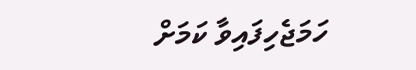ހަމަޖެހިފައިވާ ކަމަށް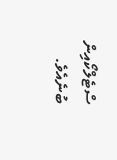ސްޓެލްކޯއިން ބުނެއެވެ.